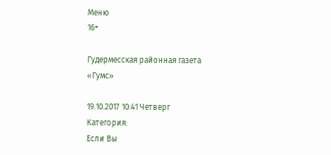Меню
16+

Гудермесская районная газета «Гумс»

19.10.2017 10:41 Четверг
Категория:
Если Вы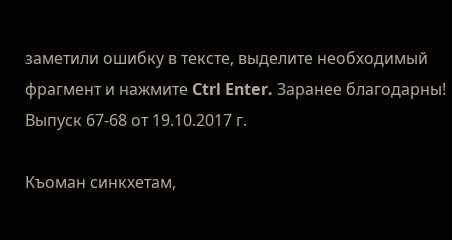заметили ошибку в тексте, выделите необходимый фрагмент и нажмите Ctrl Enter. Заранее благодарны!
Выпуск 67-68 от 19.10.2017 г.

Къоман синкхетам,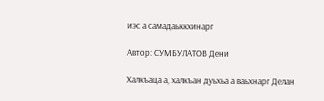иэс а самадаьккхинарг

Автор: СУМБУЛАТОВ Дени

Халкъаца а, халкъан дуьхьа а ваьхнарг Делан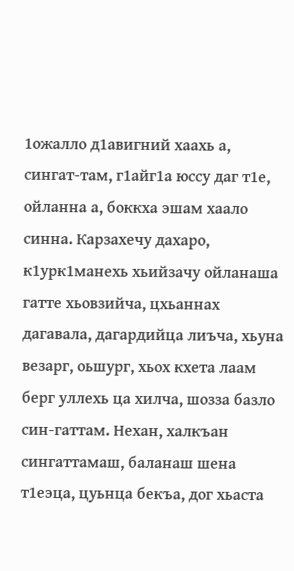1ожалло д1авигний хаахь а, сингат-там, г1айг1а юссу даг т1е, ойланна а, боккха эшам хаало синна. Карзахечу дахаро, к1урк1манехь хьийзачу ойланаша гатте хьовзийча, цхьаннах дагавала, дагардийца лиъча, хьуна везарг, оьшург, хьох кхета лаам берг уллехь ца хилча, шозза базло син-гаттам. Нехан, халкъан сингаттамаш, баланаш шена т1еэца, цуьнца бекъа, дог хьаста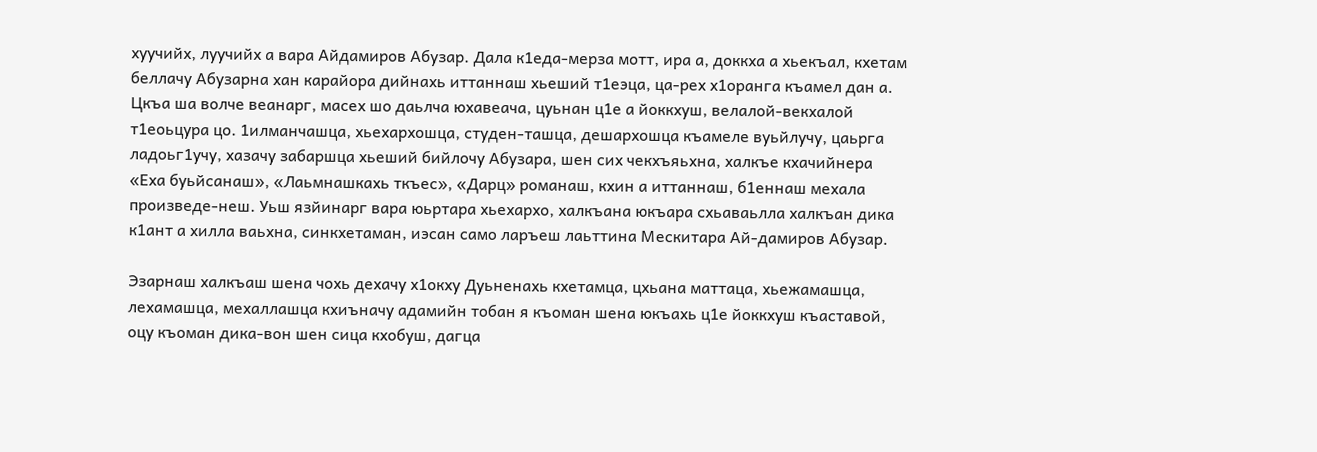хуучийх, луучийх а вара Айдамиров Абузар. Дала к1еда-мерза мотт, ира а, доккха а хьекъал, кхетам беллачу Абузарна хан карайора дийнахь иттаннаш хьеший т1еэца, ца-рех х1оранга къамел дан а. Цкъа ша волче веанарг, масех шо даьлча юхавеача, цуьнан ц1е а йоккхуш, велалой-векхалой т1еоьцура цо. 1илманчашца, хьехархошца, студен-ташца, дешархошца къамеле вуьйлучу, цаьрга ладоьг1учу, хазачу забаршца хьеший бийлочу Абузара, шен сих чекхъяьхна, халкъе кхачийнера «Еха буьйсанаш», «Лаьмнашкахь ткъес», «Дарц» романаш, кхин а иттаннаш, б1еннаш мехала произведе-неш. Уьш язйинарг вара юьртара хьехархо, халкъана юкъара схьаваьлла халкъан дика к1ант а хилла ваьхна, синкхетаман, иэсан само ларъеш лаьттина Мескитара Ай-дамиров Абузар.

Эзарнаш халкъаш шена чохь дехачу х1окху Дуьненахь кхетамца, цхьана маттаца, хьежамашца, лехамашца, мехаллашца кхиъначу адамийн тобан я къоман шена юкъахь ц1е йоккхуш къаставой, оцу къоман дика-вон шен сица кхобуш, дагца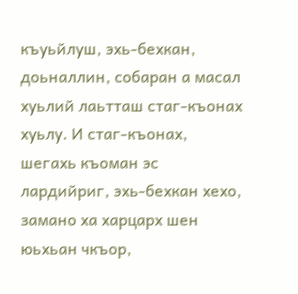къуьйлуш, эхь-бехкан, доьналлин, собаран а масал хуьлий лаьтташ стаг-къонах хуьлу. И стаг-къонах, шегахь къоман эс лардийриг, эхь-бехкан хехо, замано ха харцарх шен юьхьан чкъор,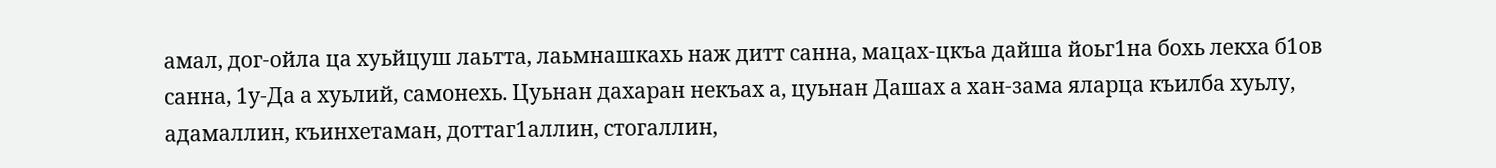амал, дог-ойла ца хуьйцуш лаьтта, лаьмнашкахь наж дитт санна, мацах-цкъа дайша йоьг1на бохь лекха б1ов санна, 1у-Да а хуьлий, самонехь. Цуьнан дахаран некъах а, цуьнан Дашах а хан-зама яларца къилба хуьлу, адамаллин, къинхетаман, доттаг1аллин, стогаллин,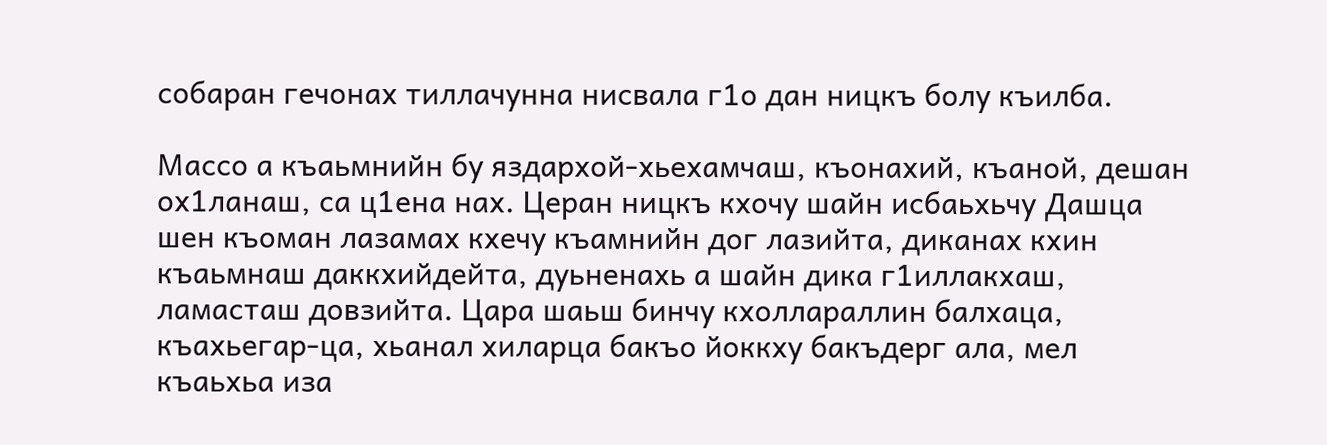собаран гечонах тиллачунна нисвала г1о дан ницкъ болу къилба.

Массо а къаьмнийн бу яздархой-хьехамчаш, къонахий, къаной, дешан ох1ланаш, са ц1ена нах. Церан ницкъ кхочу шайн исбаьхьчу Дашца шен къоман лазамах кхечу къамнийн дог лазийта, диканах кхин къаьмнаш даккхийдейта, дуьненахь а шайн дика г1иллакхаш, ламасташ довзийта. Цара шаьш бинчу кхоллараллин балхаца, къахьегар-ца, хьанал хиларца бакъо йоккху бакъдерг ала, мел къаьхьа иза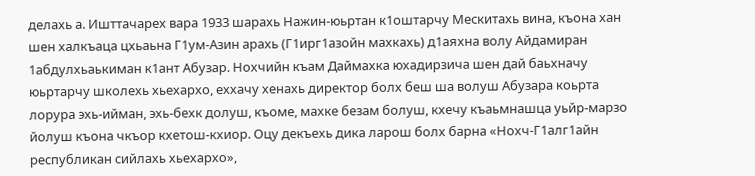делахь а. Ишттачарех вара 1933 шарахь Нажин-юьртан к1оштарчу Мескитахь вина, къона хан шен халкъаца цхьаьна Г1ум-Азин арахь (Г1ирг1азойн махкахь) д1аяхна волу Айдамиран 1абдулхьаькиман к1ант Абузар. Нохчийн къам Даймахка юхадирзича шен дай баьхначу юьртарчу школехь хьехархо, еххачу хенахь директор болх беш ша волуш Абузара коьрта лорура эхь-ийман, эхь-бехк долуш, къоме, махке безам болуш, кхечу къаьмнашца уьйр-марзо йолуш къона чкъор кхетош-кхиор. Оцу декъехь дика ларош болх барна «Нохч-Г1алг1айн республикан сийлахь хьехархо»,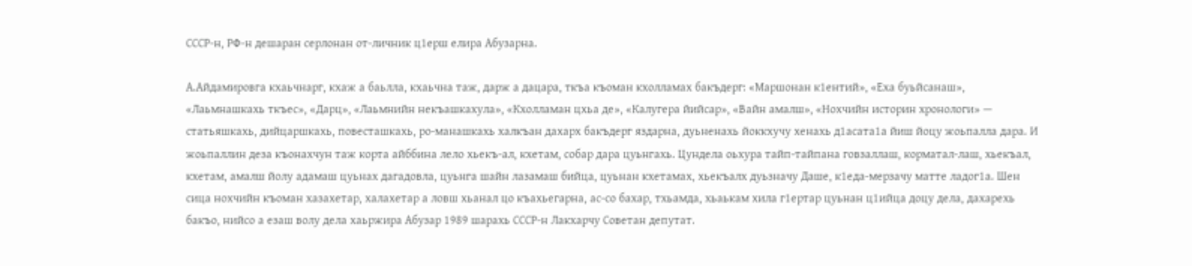СССР-н, РФ-н дешаран серлонан от-личник ц1ерш елира Абузарна.

А.Айдамировга кхаьчнарг, кхаж а баьлла, кхаьчна таж, дарж а дацара, ткъа къоман кхолламах бакъдерг: «Маршонан к1ентий», «Еха буьйсанаш», «Лаьмнашкахь ткъес», «Дарц», «Лаьмнийн некъашкахула», «Кхолламан цхьа де», «Калугера йийсар», «Вайн амалш», «Нохчийн историн хронологи» — статьяшкахь, дийцаршкахь, повесташкахь, ро-манашкахь халкъан дахарх бакъдерг яздарна, дуьненахь йоккхучу хенахь д1асата1а йиш йоцу жоьпалла дара. И жоьпаллин деза къонахчун таж корта айббина лело хьекъ-ал, кхетам, собар дара цуьнгахь. Цундела оьхура тайп-тайпана говзаллаш, корматал-лаш, хьекъал, кхетам, амалш йолу адамаш цуьнах дагадовла, цуьнга шайн лазамаш бийца, цуьнан кхетамах, хьекъалх дуьзначу Даше, к1еда-мерзачу матте ладог1а. Шен сица нохчийн къоман хазахетар, халахетар а ловш хьанал цо къахьегарна, ас-со бахар, тхьамда, хьаькам хила г1ертар цуьнан ц1ийца доцу дела, дахарехь бакъо, нийсо а езаш волу дела хаьржира Абузар 1989 шарахь СССР-н Лакхарчу Советан депутат.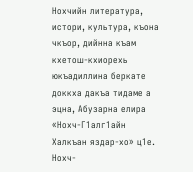Нохчийн литература, истори, культура, къона чкъор, дийнна къам кхетош-кхиорехь юкъадиллина беркате доккха дакъа тидаме а эцна, Абузарна елира «Нохч-Г1алг1айн Халкъан яздар-хо» ц1е. Нохч-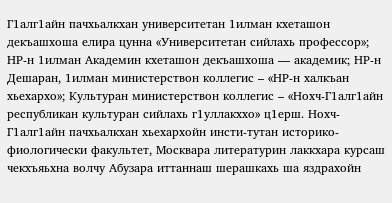Г1алг1айн пачхьалкхан университетан 1илман кхеташон декъашхоша елира цунна «Университетан сийлахь профессор»; НР-н 1илман Академин кхеташон декъашхоша — академик; НР-н Дешаран, 1илман министерствон коллегис – «НР-н халкъан хьехархо»; Культуран министерствон коллегис – «Нохч-Г1алг1айн республикан культуран сийлахь г1уллакххо» ц1ерш. Нохч-Г1алг1айн пачхьалкхан хьехархойн инсти-тутан историко-фиологически факультет, Москвара литературин лаккхара курсаш чекхъяьхна волчу Абузара иттаннаш шерашкахь ша яздрахойн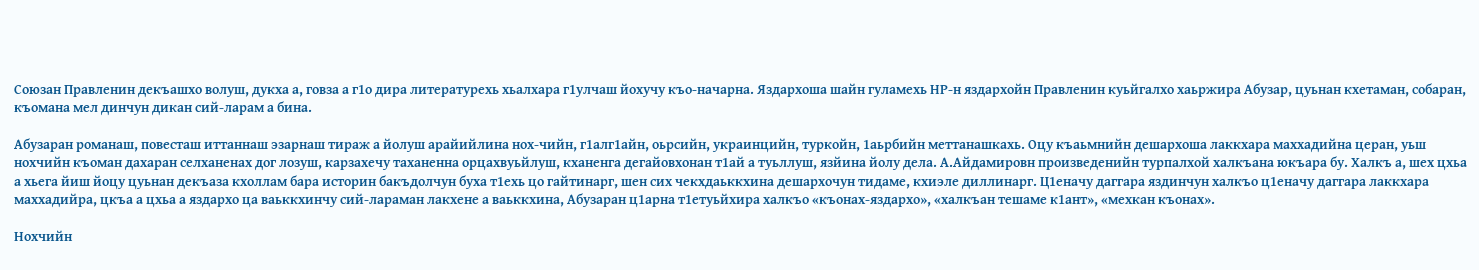Союзан Правленин декъашхо волуш, дукха а, говза а г1о дира литературехь хьалхара г1улчаш йохучу къо-начарна. Яздархоша шайн гуламехь НР-н яздархойн Правленин куьйгалхо хаьржира Абузар, цуьнан кхетаман, собаран, къомана мел динчун дикан сий-ларам а бина.

Абузаран романаш, повесташ иттаннаш эзарнаш тираж а йолуш арайийлина нох-чийн, г1алг1айн, оьрсийн, украинцийн, туркойн, 1аьрбийн меттанашкахь. Оцу къаьмнийн дешархоша лаккхара маххадийна церан, уьш нохчийн къоман дахаран селханенах дог лозуш, карзахечу таханенна орцахвуьйлуш, кханенга дегайовхонан т1ай а туьллуш, язйина йолу дела. А.Айдамировн произведенийн турпалхой халкъана юкъара бу. Халкъ а, шех цхьа а хьега йиш йоцу цуьнан декъаза кхоллам бара историн бакъдолчун буха т1ехь цо гайтинарг, шен сих чекхдаьккхина дешархочун тидаме, кхиэле диллинарг. Ц1еначу даггара яздинчун халкъо ц1еначу даггара лаккхара маххадийра, цкъа а цхьа а яздархо ца ваьккхинчу сий-лараман лакхене а ваьккхина, Абузаран ц1арна т1етуьйхира халкъо «къонах-яздархо», «халкъан тешаме к1ант», «мехкан къонах».

Нохчийн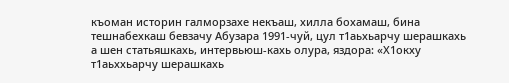къоман историн галморзахе некъаш, хилла бохамаш, бина тешнабехкаш бевзачу Абузара 1991-чуй, цул т1аьхьарчу шерашкахь а шен статьяшкахь, интервьюш-кахь олура, яздора: «Х1окху т1аьххьарчу шерашкахь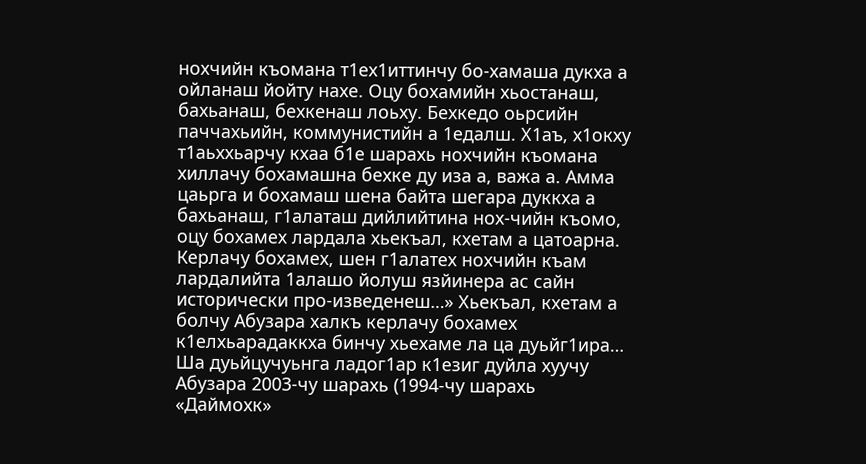нохчийн къомана т1ех1иттинчу бо-хамаша дукха а ойланаш йойту нахе. Оцу бохамийн хьостанаш, бахьанаш, бехкенаш лоьху. Бехкедо оьрсийн паччахьийн, коммунистийн а 1едалш. Х1аъ, х1окху т1аьххьарчу кхаа б1е шарахь нохчийн къомана хиллачу бохамашна бехке ду иза а, важа а. Амма цаьрга и бохамаш шена байта шегара дуккха а бахьанаш, г1алаташ дийлийтина нох-чийн къомо, оцу бохамех лардала хьекъал, кхетам а цатоарна. Керлачу бохамех, шен г1алатех нохчийн къам лардалийта 1алашо йолуш язйинера ас сайн исторически про-изведенеш…» Хьекъал, кхетам а болчу Абузара халкъ керлачу бохамех к1елхьарадаккха бинчу хьехаме ла ца дуьйг1ира… Ша дуьйцучуьнга ладог1ар к1езиг дуйла хуучу Абузара 2003-чу шарахь (1994-чу шарахь «Даймохк»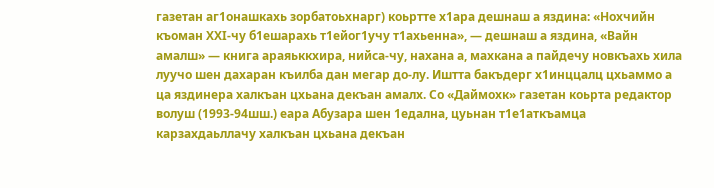газетан аг1онашкахь зорбатоьхнарг) коьртте х1ара дешнаш а яздина: «Нохчийн къоман ХХI-чу б1ешарахь т1ейог1учу т1ахьенна», — дешнаш а яздина, «Вайн амалш» — книга араяьккхира, нийса-чу, нахана а, махкана а пайдечу новкъахь хила луучо шен дахаран къилба дан мегар до-лу. Иштта бакъдерг х1инццалц цхьаммо а ца яздинера халкъан цхьана декъан амалх. Со «Даймохк» газетан коьрта редактор волуш (1993-94шш.) еара Абузара шен 1едална, цуьнан т1е1аткъамца карзахдаьллачу халкъан цхьана декъан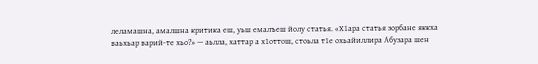леламашна, амалшна критика еш, уьш емалъеш йолу статья. «Х1ара статья зорбане яккха ваьхьар варий-те хьо?» — аьлла, хаттар а х1оттош, стоьла т1е охьайиллира Абузара шен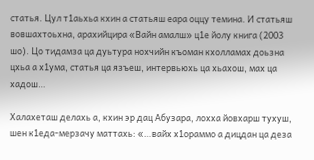статья. Цул т1аьхьа кхин а статьяш еара оццу темина. И статьяш вовшахтоьхна, арахийцира «Вайн амалш» ц1е йолу книга (2003 шо). Цо тидамза ца дуьтура нохчийн къоман кхолламах доьзна цхьа а х1ума, статья ца язъеш, интервьюхь ца хьахош, мах ца хадош…

Халахеташ делахь а, кхин эр дац Абузара, лохха йовхарш тухуш, шен к1еда-мерзачу маттахь: «…вайх х1ораммо а дицдан ца деза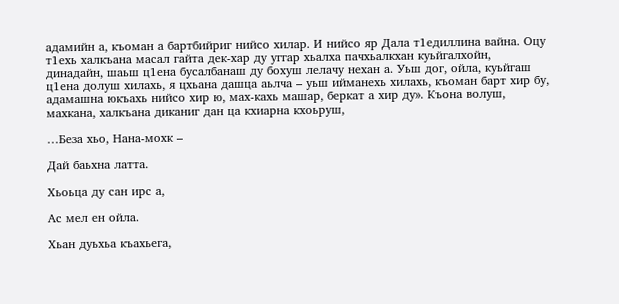адамийн а, къоман а бартбийриг нийсо хилар. И нийсо яр Дала т1едиллина вайна. Оцу т1ехь халкъана масал гайта дек-хар ду уггар хьалха пачхьалкхан куьйгалхойн, динадайн, шаьш ц1ена бусалбанаш ду бохуш лелачу нехан а. Уьш дог, ойла, куьйгаш ц1ена долуш хилахь, я цхьана дашца аьлча – уьш ийманехь хилахь, къоман барт хир бу, адамашна юкъахь нийсо хир ю, мах-кахь машар, беркат а хир ду». Къона волуш, махкана, халкъана диканиг дан ца кхиарна кхоьруш,

…Беза хьо, Нана-мохк –

Дай баьхна латта.

Хьоьца ду сан ирс а,

Ас мел ен ойла.

Хьан дуьхьа къахьега,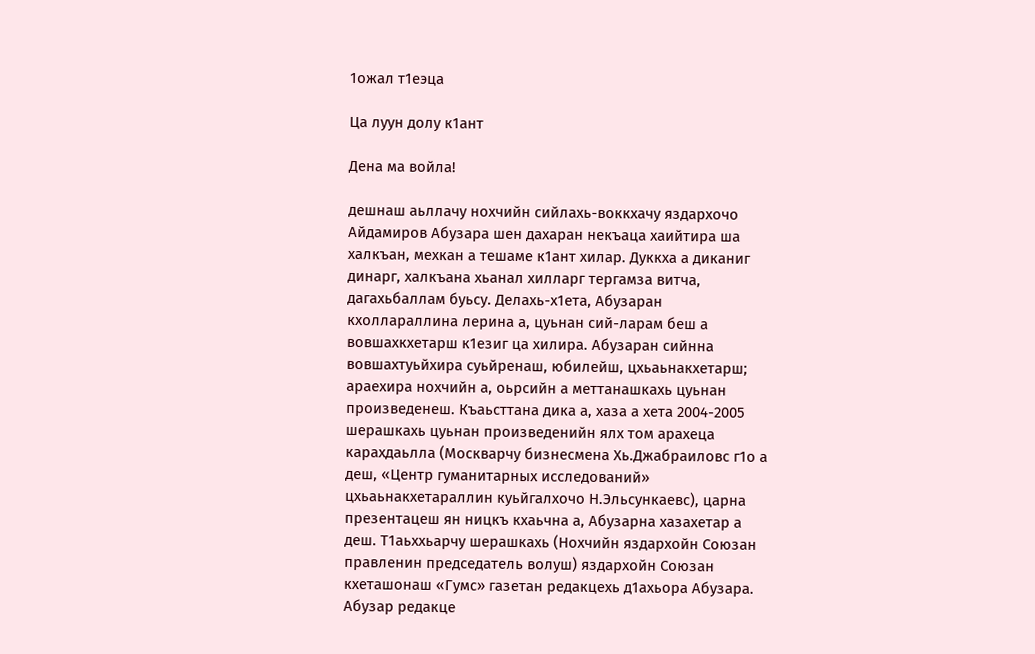1ожал т1еэца

Ца луун долу к1ант

Дена ма войла!

дешнаш аьллачу нохчийн сийлахь-воккхачу яздархочо Айдамиров Абузара шен дахаран некъаца хаийтира ша халкъан, мехкан а тешаме к1ант хилар. Дуккха а диканиг динарг, халкъана хьанал хилларг тергамза витча, дагахьбаллам буьсу. Делахь-х1ета, Абузаран кхоллараллина лерина а, цуьнан сий-ларам беш а вовшахкхетарш к1езиг ца хилира. Абузаран сийнна вовшахтуьйхира суьйренаш, юбилейш, цхьаьнакхетарш; араехира нохчийн а, оьрсийн а меттанашкахь цуьнан произведенеш. Къаьсттана дика а, хаза а хета 2004-2005 шерашкахь цуьнан произведенийн ялх том арахеца карахдаьлла (Москварчу бизнесмена Хь.Джабраиловс г1о а деш, «Центр гуманитарных исследований» цхьаьнакхетараллин куьйгалхочо Н.Эльсункаевс), царна презентацеш ян ницкъ кхаьчна а, Абузарна хазахетар а деш. Т1аьххьарчу шерашкахь (Нохчийн яздархойн Союзан правленин председатель волуш) яздархойн Союзан кхеташонаш «Гумс» газетан редакцехь д1ахьора Абузара. Абузар редакце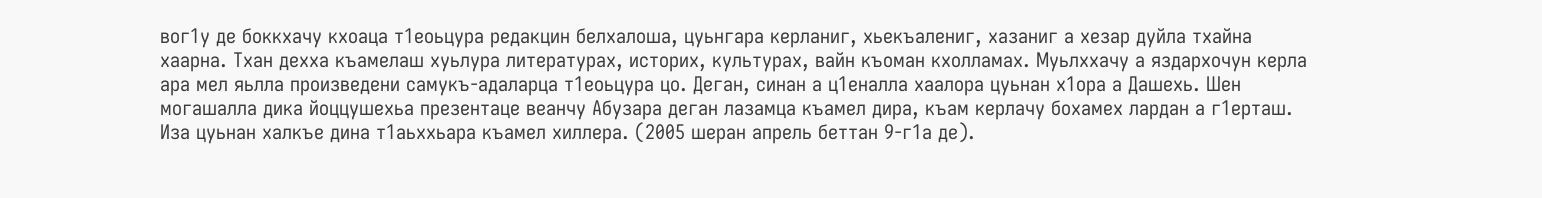вог1у де боккхачу кхоаца т1еоьцура редакцин белхалоша, цуьнгара керланиг, хьекъалениг, хазаниг а хезар дуйла тхайна хаарна. Тхан дехха къамелаш хуьлура литературах, историх, культурах, вайн къоман кхолламах. Муьлххачу а яздархочун керла ара мел яьлла произведени самукъ-адаларца т1еоьцура цо. Деган, синан а ц1еналла хаалора цуьнан х1ора а Дашехь. Шен могашалла дика йоццушехьа презентаце веанчу Абузара деган лазамца къамел дира, къам керлачу бохамех лардан а г1ерташ. Иза цуьнан халкъе дина т1аьххьара къамел хиллера. (2005 шеран апрель беттан 9-г1а де).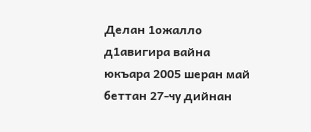Делан 1ожалло д1авигира вайна юкъара 2005 шеран май беттан 27-чу дийнан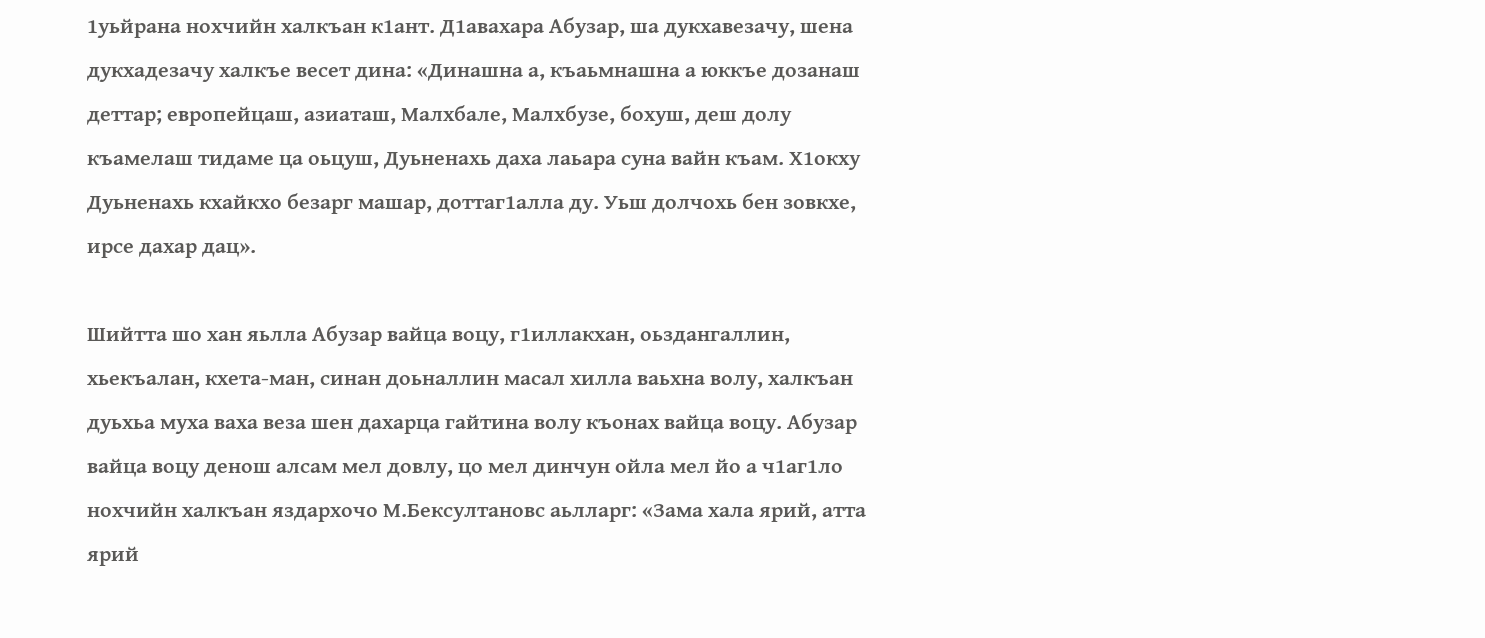1уьйрана нохчийн халкъан к1ант. Д1авахара Абузар, ша дукхавезачу, шена дукхадезачу халкъе весет дина: «Динашна а, къаьмнашна а юккъе дозанаш деттар; европейцаш, азиаташ, Малхбале, Малхбузе, бохуш, деш долу къамелаш тидаме ца оьцуш, Дуьненахь даха лаьара суна вайн къам. Х1окху Дуьненахь кхайкхо безарг машар, доттаг1алла ду. Уьш долчохь бен зовкхе, ирсе дахар дац».

Шийтта шо хан яьлла Абузар вайца воцу, г1иллакхан, оьздангаллин, хьекъалан, кхета-ман, синан доьналлин масал хилла ваьхна волу, халкъан дуьхьа муха ваха веза шен дахарца гайтина волу къонах вайца воцу. Абузар вайца воцу денош алсам мел довлу, цо мел динчун ойла мел йо а ч1аг1ло нохчийн халкъан яздархочо М.Бексултановс аьлларг: «Зама хала ярий, атта ярий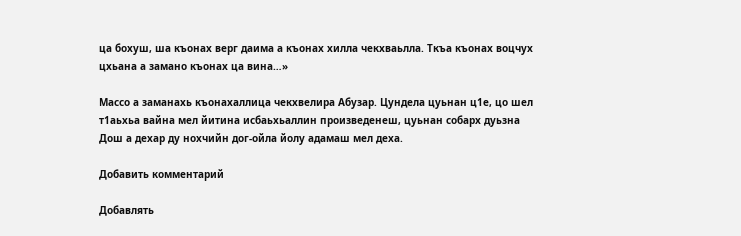ца бохуш, ша къонах верг даима а къонах хилла чекхваьлла. Ткъа къонах воцчух цхьана а замано къонах ца вина…»

Массо а заманахь къонахаллица чекхвелира Абузар. Цундела цуьнан ц1е, цо шел т1аьхьа вайна мел йитина исбаьхьаллин произведенеш, цуьнан собарх дуьзна Дош а дехар ду нохчийн дог-ойла йолу адамаш мел деха.

Добавить комментарий

Добавлять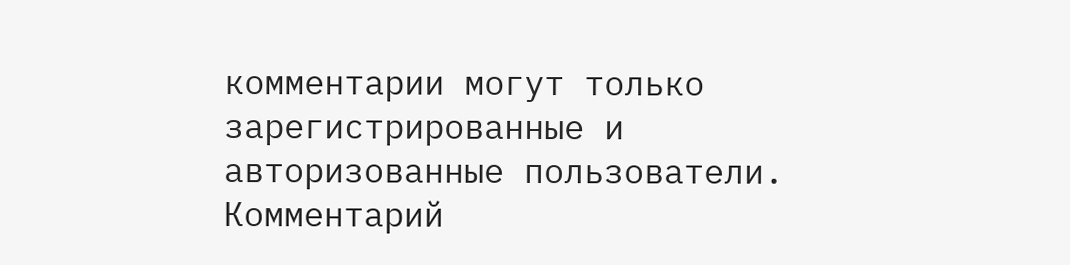комментарии могут только зарегистрированные и авторизованные пользователи. Комментарий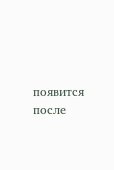появится после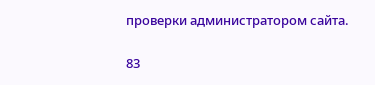проверки администратором сайта.

83